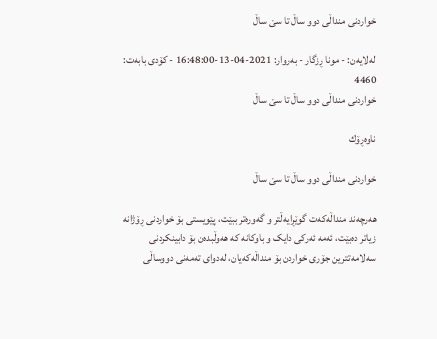خواردنی منداڵی دوو ساڵ تا سێ ساڵ

له‌لایه‌ن: - مونا ڕزگار - به‌روار: 2021-04-13-16:48:00 - کۆدی بابەت: 4460
خواردنی منداڵی دوو ساڵ تا سێ ساڵ

ناوه‌ڕۆك

خواردنی منداڵی دوو ساڵ تا سێ ساڵ

هەرچەند منداڵەکەت گوێڕایەڵتر و گەورەتر ببێت، پێویستی بۆ خواردنی ڕۆژانە زیاتر دەبێت، ئەمە ئەرکی دایک و باوکانە کە هەوڵبدەن بۆ دابینکردنی سەلامەتترین جۆری خواردن بۆ منداڵەکەیان، لەدوای تەمەنی دووساڵی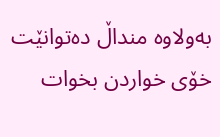بەولاوە منداڵ دەتوانێت خۆی خواردن بخوات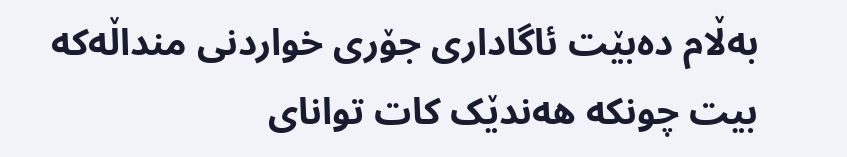بەڵام دەبێت ئاگاداری جۆری خواردنی منداڵەکە بیت چونکە هەندێک کات توانای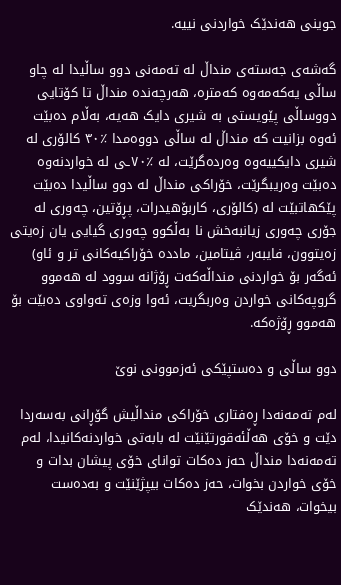جوینی هەندێک خواردنی نییە.

گەشەی جەستەی منداڵ لە تەمەنی دوو ساڵیدا لە چاو ساڵی یەکەمەوە کەمترە، هەرچەندە منداڵ تا کۆتایی دووساڵی پێویستی بە شیری دایک هەیە، بەڵام دەبێت ئەوە بزانیت کە منداڵ لە ساڵی دووەمدا ٪٣٠ کالۆری لە شیری دایکییەوە وەردەگرێت، لە ٪٧٠ـی لە خواردنەوە دەبێت وەریبگرێت، خۆراکی منداڵ لە دوو ساڵیدا دەبێت پێکهاتبێت لە (کالۆری، کاربۆهیدرات، پڕۆتین، چەوری لە جۆری چەوری زیانبەخش نا بەڵکوو چەوری گیایی یان زەیتی زەیتوون، فایبەر، ڤیتامین، ماددە خۆراکیەکانی تر و ئاو) ئەگەر بۆ خواردنی منداڵەکەت ڕۆژانە سوود لە هەموو گروپەکانی خواردن وەربگریت، ئەوا وزەی تەواوی دەبێت بۆ هەموو ڕۆژەکە.

دوو ساڵی و دەستپێکی ئەزموونی نوێ

لەم تەمەنەدا ڕەفتاری خۆراکی منداڵیش گۆڕانی بەسەردا دێت و خۆی هەڵئەقورتێنێت لە بابەتی خواردنەکانیدا، لەم تەمەنەدا منداڵ حەز دەکات توانای خۆی پیشان بدات و خۆی خواردن بخوات، حەز دەکات بیپژێنێت و بەدەست بیخوات، هەندێک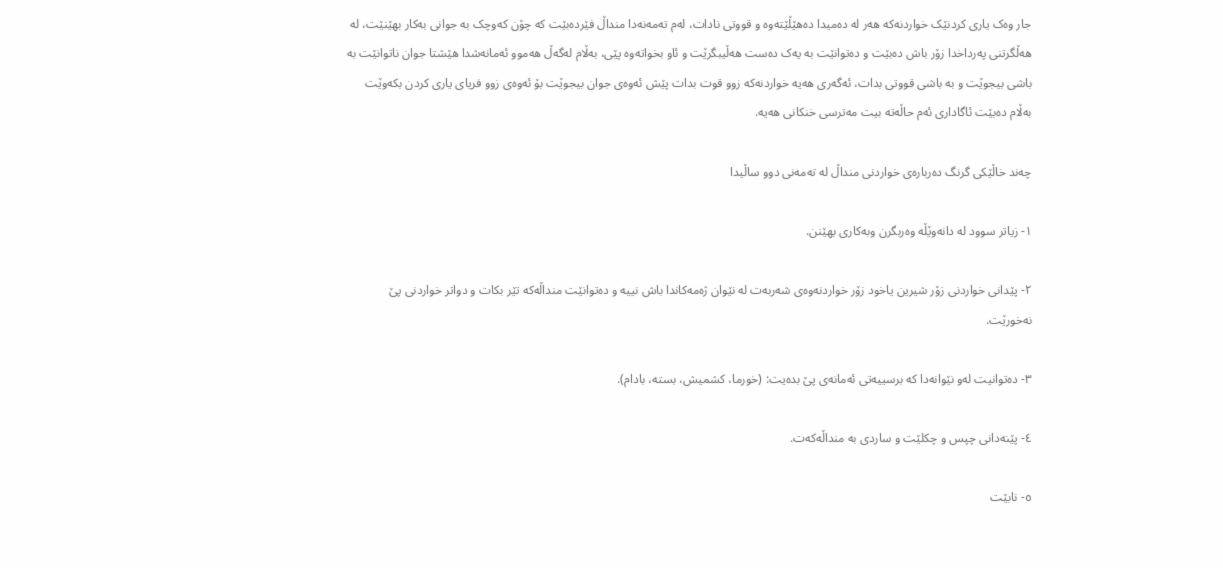جار وەک یاری کردنێک خواردنەکە هەر لە دەمیدا دەهێڵێتەوە و قووتی نادات، لەم تەمەنەدا منداڵ فێردەبێت کە چۆن کەوچک بە جوانی بەکار بهێنێت، لە هەڵگرتنی پەرداخدا زۆر باش دەبێت و دەتوانێت بە یەک دەست هەڵیبگرێت و ئاو بخواتەوە پێی، بەڵام لەگەڵ هەموو ئەمانەشدا هێشتا جوان ناتوانێت بە باشی بیجوێت و بە باشی قووتی بدات، ئەگەری هەیە خواردنەکە زوو قوت بدات پێش ئەوەی جوان بیجوێت بۆ ئەوەی زوو فریای یاری کردن بکەوێت بەڵام دەبێت ئاگاداری ئەم حاڵەتە بیت مەترسی خنکانی هەیە.

چەند خاڵێکی گرنگ دەربارەی خواردنی منداڵ لە تەمەنی دوو ساڵیدا

١- زیاتر سوود لە دانەوێڵە وەربگرن وبەکاری بهێنن.

٢- پێدانی خواردنی زۆر شیرین یاخود زۆر خواردنەوەی شەربەت لە نێوان ژەمەکاندا باش نییە و دەتوانێت منداڵەکە تێر بکات و دواتر خواردنی پێ نەخورێت.

٣- دەتوانیت لەو نێوانەدا کە برسییەتی ئەمانەی پێ بدەیت: (خورما، کشمیش، بستە، بادام).

٤- پێنەدانی چپس و چکلێت و ساردی بە منداڵەکەت.

٥- نابێت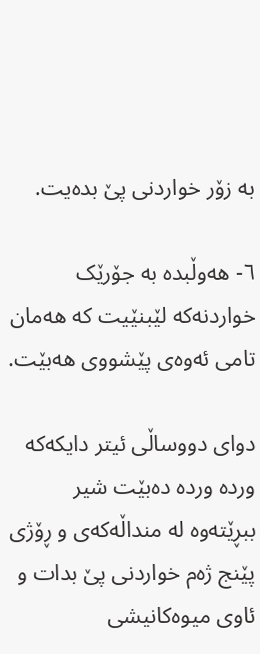بە زۆر خواردنی پێ بدەیت.

٦- هەوڵبدە بە جۆرێک خواردنەکە لێبنێیت کە هەمان تامی ئەوەی پێشووی هەبێت.

دوای دووساڵی ئیتر دایکەکە وردە وردە دەبێت شیر ببڕێتەوە لە منداڵەکەی و ڕۆژی پێنج ژەم خواردنی پێ بدات و ئاوی میوەکانیشی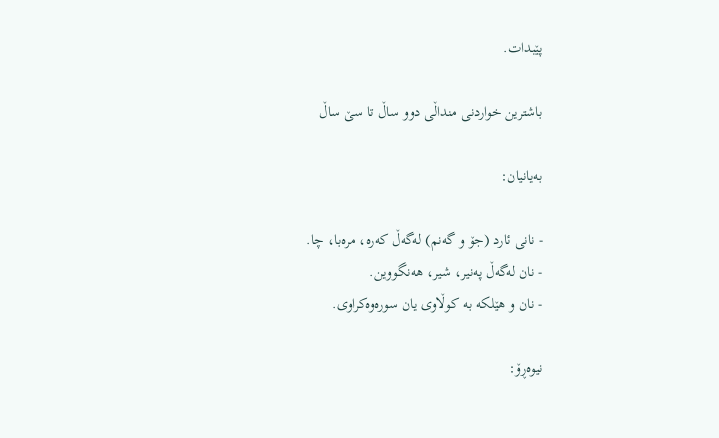پێبدات.

باشترین خواردنی منداڵی دوو ساڵ تا سێ ساڵ

بەیانیان:

- نانی ئارد (جۆ و گەنم) لەگەڵ کەرە، مرەبا، چا.
- نان لەگەڵ پەنیر، شیر، هەنگووین.
- نان و هێلکە بە کوڵاوی یان سورەوەکراوی.

نیوەڕۆ: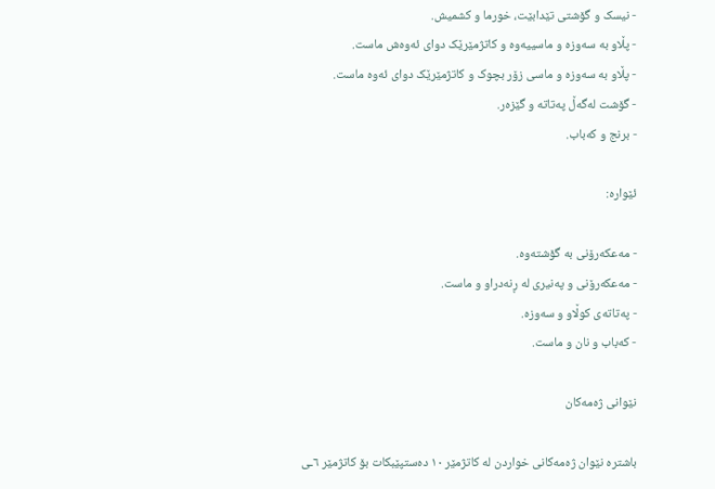- نیسک و گۆشتی تێدابێت، خورما و کشمیش.
- پڵاو بە سەوزە و ماسییەوە و کاتژمێرێک دوای ئەوەش ماست.
- پڵاو بە سەوزە و ماسی زۆر بچوک و کاتژمێرێک دوای ئەوە ماست.
- گۆشت لەگەڵ پەتاتە و گێزەر.
- برنج و کەباب.

ئێوارە:

- مەعکەرۆنی بە گۆشتەوە.
- مەعکەرۆنی و پەنیری لە ڕنەدراو و ماست.
- پەتاتەی کوڵاو و سەوزە.
- کەباب و نان و ماست.

نێوانی ژەمەکان

باشترە نێوان ژەمەکانی خواردن لە کاتژمێر ١٠ دەستپێبکات بۆ کاتژمێر ٦ـی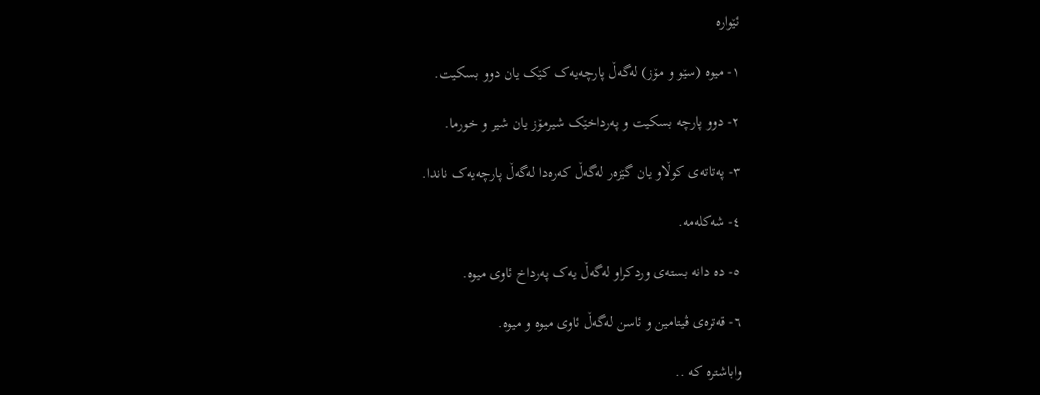ئێوارە

١- میوە (سێو و مۆز) لەگەڵ پارچەیەک کێک یان دوو بسکیت.

٢- دوو پارچە بسکیت و پەرداخێک شیرمۆز یان شیر و خورما.

٣- پەتاتەی کوڵاو یان گێزەر لەگەڵ کەرەدا لەگەڵ پارچەیەک ناندا.

٤- شەکلەمە.

٥- دە دانە بستەی وردکراو لەگەڵ یەک پەرداخ ئاوی میوە.

٦- قەترەی ڤیتامین و ئاسن لەگەڵ ئاوی میوە و میوه.

واباشترە کە ..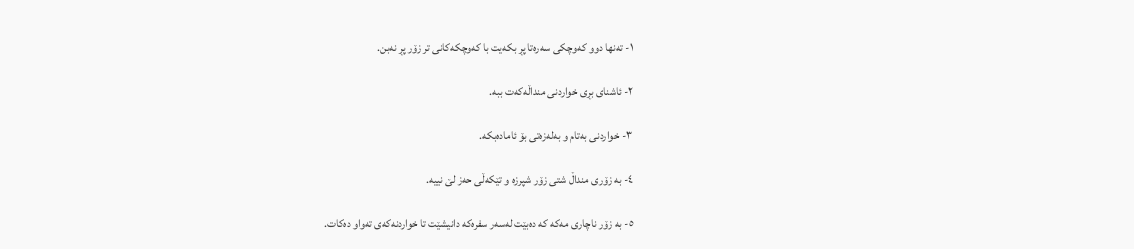١- تەنها دوو کەوچکی سەرەتا پڕ بکەیت با کەوچکەکانی تر زۆر پڕ نەبن.

٢- ئاشنای بڕی خواردنی منداڵەکەت ببە.

٣- خواردنی بەتام و بەلەزەتی بۆ ئامادەبکە.

٤- بە زۆری منداڵ شتی زۆر شپرزە و تێکەڵی حەز لێ نییە.

٥- بە زۆر ناچاری مەکە کە دەبێت لەسەر سفرەکە دانیشێت تا خواردنەکەی تەواو دەکات.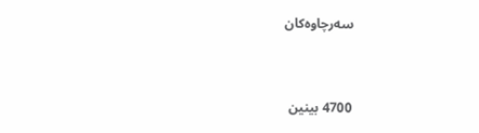سەرچاوەکان



4700 بینین